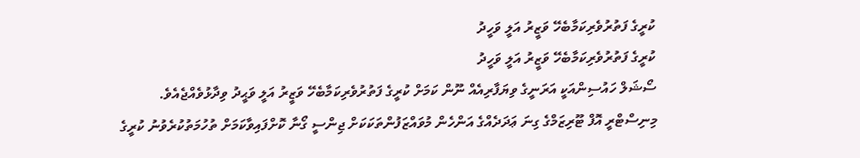ކުރީގެ ފަތުރުވެރިކަމާބެހޭ ވަޒީރު އަލީ ވަހީދު
ކުރީގެ ފަތުރުވެރިކަމާބެހޭ ވަޒީރު އަލީ ވަހީދު
ސޯޝަލް ހައުސިންއަކީ އަރަނީގެ ވިޔަފާރިއެއް ނޫން ކަމަށް ކުރީގެ ފަތުރުވެރިކަމާބެހޭ ވަޒީރު އަލީ ވަޙީދު ވިދާޅުވެއްޖެއެވެ.
މިނިސްޓްރީ އޮފް ޓޫރިޒަމްގެ ގިނަ ޢަދަދެއްގެ އަންހެން މުވައްޒަފުންތަކަކަށް ޖިންސީ ގޯނާ ކޮށްފައިވާކަމަށް ތުހުމަތުކުރެވުނު ކުރީގެ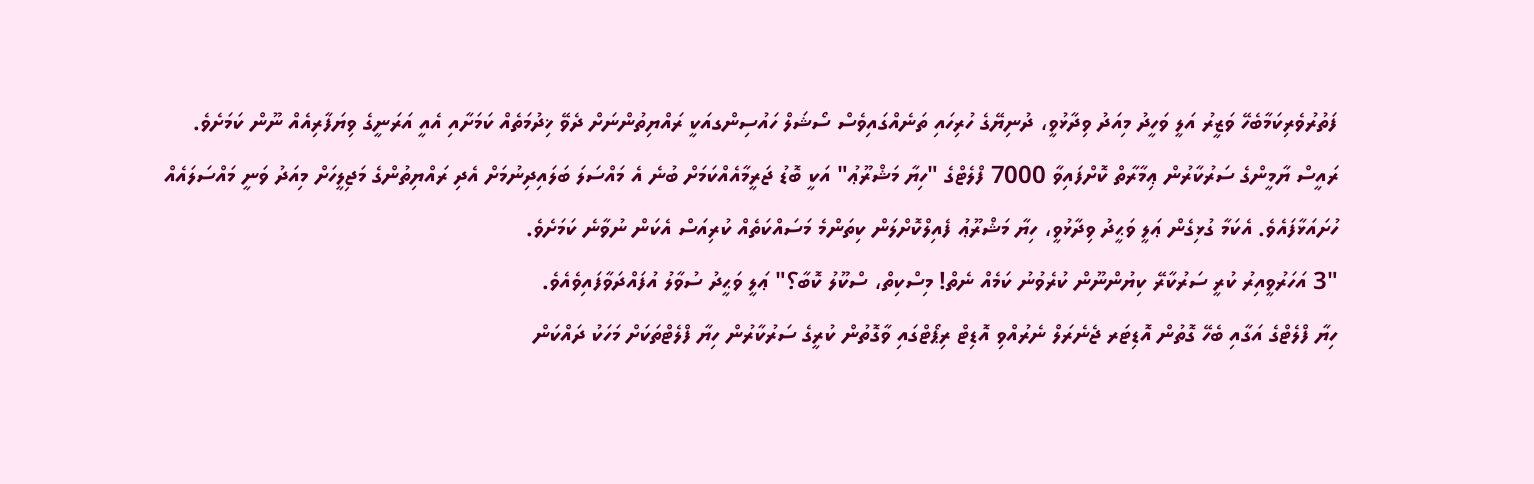ފަތުރުވެރިކަމާބެހޭ ވަޒީރު އަލީ ވަހީދު މިއަދު ވިދާޅުވީ، ދުނިޔޭގެ ހުރިހައި ތަނެއްގައިވެސް ސޯޝަލް ހައުސިންގއަކީ ރައްޔިތުންނަށް ދެވޭ ޚިދުމަތެއް ކަމަށާއި އެއީ އަރަނީގެ ވިޔަފާރިއެއް ނޫން ކަމަށެވެ.
ރައީސް ޔާމީންގެ ސަރުކާރުން ޢިމާރާތް ކޮށްފައިވާ 7000 ފްލެޓްގެ "ހިޔާ މަޝްރޫޢު" އަކީ ބޮޑު ޖަރީމާއެއްކަމަށް ބުނެ އެ މައްސަލަ ބަލައިދިނުމަށް އެދި ރައްޔިތުންގެ މަޖިލީހަށް މިއަދު ވަނީ މައްސަލައެއް ހުށައަޅާފައެވެ. އެކަމާ ގުޅިގެން ޢަލީ ވަޙީދު ވިދާޅުވީ، ހިޔާ މަޝްރޫޢު ފެއިލްކޮށްލަން ކިތަންމެ މަސައްކަތެއް ކުރިއަސް އެކަން ނުވާނެ ކަމަށެވެ.
"3 އަހަރުވީއިރު ކުރީ ސަރުކާރޭ ކިޔުންނޫން ކުރެވުނު ކަމެއް ނެތް! މިސްކިތް، ސްކޫލު ކޮބާ؟" ޢަލީ ވަޙީދު ސުވާލު އުފައްދަވާފައިވެއެވެ.
ހިޔާ ފްލެޓްގެ އަގާއި ބެހޭ ގޮތުން އޮޑިޓަރ ޖެނެރަލް ނެރުއްވި އޮޑިޓް ރިޕޯޓްގައި ވާގޮތުން ކުރީގެ ސަރުކާރުން ހިޔާ ފްލެޓްތަކަށް މަހަކު ދައްކަން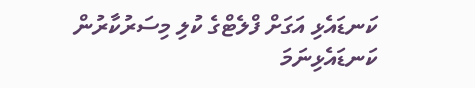ކަނޑައެޅި އަގަށް ފްލެޓްގެ ކުލި މިސަރުކާރުން ކަނޑައެޅިނަމަ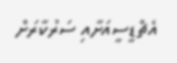އެޗްޑީސީއަށާއި ސަރުކާރަށް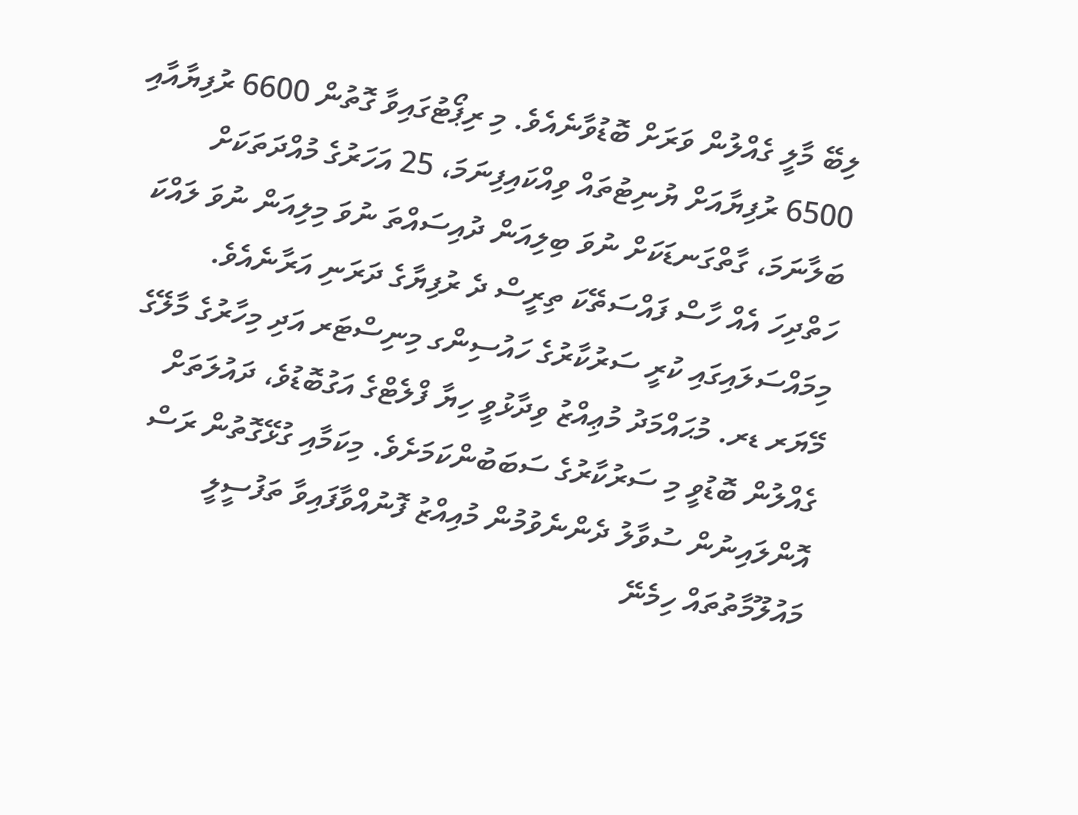ލިބޭ މާލީ ގެއްލުން ވަރަށް ބޮޑުވާނެއެވެ. މި ރިޕޯޓުގައިވާ ގޮތުން 6600 ރުފިޔާއާއި 6500 ރުފިޔާއަށް ޔުނިޓުތައް ވިއްކައިފިނަމަ، 25 އަހަރުގެ މުއްދަތަކަށް ބަލާނަމަ، ގާތްގަނޑަކަށް ނުވަ ބިލިއަން ދުއިސައްތަ ނުވަ މިލިއަން ނުވަ ލައްކަ ހަތްދިހަ އެއް ހާސް ފައްސަތޭކަ ތިރީސް ދެ ރުފިޔާގެ ދަރަނި އަރާނެއެވެ.
މިމައްސަލައިގައި ކުރީ ސަރުކާރުގެ ހައުސިންގ މިނިސްޓަރ އަދި މިހާރުގެ މާލޭގެ މޭޔަރ ޑރ. މުޙައްމަދު މުޢިއްޒު ވިދާޅުވީ ހިޔާ ފްލެޓްގެ އަގުބޮޑުވެ، ދައުލަތަށް ގެއްލުން ބޮޑުވީ މި ސަރުކާރުގެ ސަބަބުންކަމަށެވެ. މިކަމާއި ގުޅޭގޮތުން ރަސް އޮންލައިނުން ސުވާލު ދެންނެވުމުން މުއިއްޒު ފޮނުއްވާފައިވާ ތަފުސީލީ މައުލޫމާތުތައް ހިމެނޭ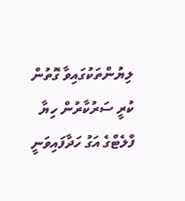ލިޔުންތަކުގައިވާ ގޮތުން ކުރީ ސަރުކާރުން ހިޔާ ފްލެޓްގެ އަގު ހަދާފައިވަނީ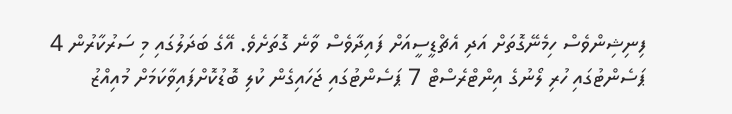ފިނިޝިންވެސް ހިމެނޭގޮތަށް އަދި އެޗްޑީސީއަށް ފައިދާވެސް ވާނެ ގޮތަށެވެ. އޭގެ ބަދަލުގައި މި ސަރުކާރުން 4 ޕަސެންޓުގައި ހުރި ލޯނުގެ އިންޓްރެސްޓް 7 ޕަސެންޓުގައި ޖަހައިގެން ކުލި ބޮޑުކޮށްފައިވާކަމަށް މުއިއްޒު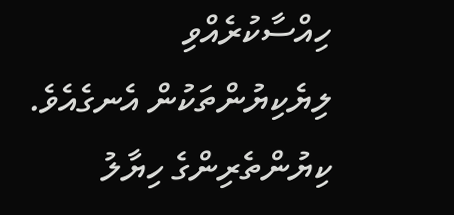ހިއްސާކުރެއްވި ލިޔެކިޔުންތަކުން އެނގެއެވެ.
ކިޔުންތެރިންގެ ހިޔާލު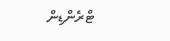ޓްރެންޑިން